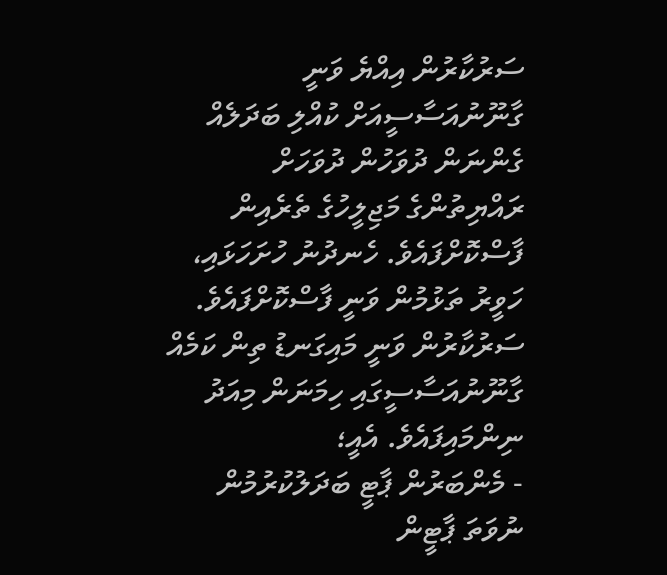ސަރުކާރުން އިއްޔެ ވަނީ ގާނޫނުއަސާސީއަށް ކުއްލި ބަދަލެއް ގެންނަން ދުވަހުން ދުވަހަށް ރައްޔިތުންގެ މަޖިލީހުގެ ތެރެއިން ފާސްކޮށްފައެވެ. ހެނދުނު ހުށަހަޅައި، ހަވީރު ތަޅުމުން ވަނީ ފާސްކޮށްފައެވެ.
ސަރުކާރުން ވަނީ މައިގަނޑު ތިން ކަމެއް ގާނޫނުއަސާސީގައި ހިމަނަން މިއަދު ނިންމައިފައެވެ. އެއީ؛
- މެންބަރުން ޕާޓީ ބަދަލުކުރުމުން ނުވަތަ ޕާޓީން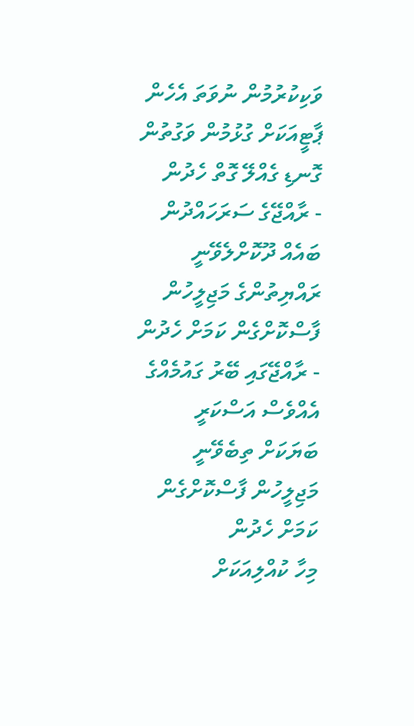ވަކިކުރުމުން ނުވަތަ އެހެން ޕާޓީއަކަށް ގުޅުމުން ވަގުތުން ގޮނޑި ގެއްލޭ ގޮތް ހެދުން
- ރާއްޖޭގެ ސަރަހައްދުން ބައެއް ދޫކޮށްލެވޭނީ ރައްޔިތުންގެ މަޖިލީހުން ފާސްކޮށްގެން ކަމަށް ހެދުން
- ރާއްޖޭގައި ބޭރު ގައުމެއްގެ އެއްވެސް އަސްކަރީ ބަޔަކަށް ތިބެވޭނީ މަޖިލީހުން ފާސްކޮށްގެން ކަމަށް ހެދުން
މިހާ ކުއްލިއަކަށް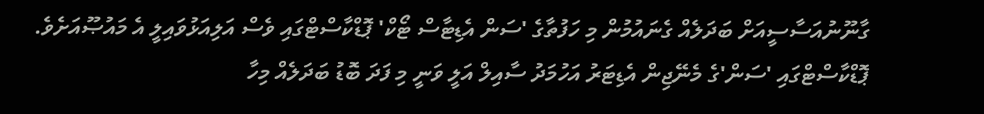ގާނޫނުއަސާސީއަށް ބަދަލެއް ގެނައުމުން މި ހަފުތާގެ 'ސަން އެޑިޓާސް ޓޯކް' ޕޮޑްކާސްޓްގައި ވެސް އަލިއަޅުވައިލީ އެ މައުޞޫއަށެވެ. ޕޮޑްކާސްޓްގައި 'ސަން'ގެ މެނޭޖިން އެޑިޓަރު އަހުމަދު ސާއިލް އަލީ ވަނީ މި ފަދަ ބޮޑު ބަދަލެއް މިހާ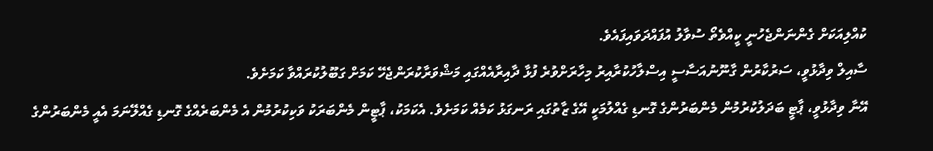ކުއްލިއަކަށް ގެންނަންޖެހުނީ ކީއްވެތޯ ސުވާލު އުފައްދަވައިފައެވެ.
ސާއިލް ވިދާޅުވީ، ސަރުކާރުން ގާނޫނުއަސާސީ އިސްލާހުކުރާއިރު މިހާރަށްވުރެ ފުޅާ ދާއިރާއެއްގައި މަޝްވަރާކުރަންޖެހޭ ކަމަށް ގަބޫލުކުރައްވާ ކަމަށެވެ.
އޭނާ ވިދާޅުވީ، ޕާޓީ ބަދަލުކުރުމުން މެންބަރުންގެ ގޮނޑި ގެއްލުމަކީ އޭގެ ޒާތުގައި ރަނގަޅު ކަމެއް ކަމަށެވެ. އެކަމަކު، ޕާޓީން މެންބަރަކު ވަކިކުރުމުން އެ މެންބަރެއްގެ ގޮނޑި ގެއްލޭނަމަ އެއީ މެންބަރުންގެ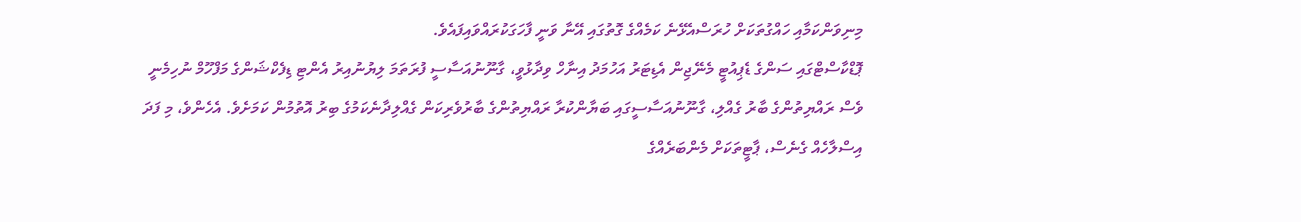މިނިވަންކަމާއި ހައްގުތަކަށް ހުރަސްއެޅޭނެ ކަމެއްގެ ގޮތުގައި އޭނާ ވަނީ ފާހަގަކުރައްވައިފައެވެ.
ޕޮޑްކާސްޓްގައި ސަންގެ ޑެޕިއުޓީ މެނޭޖިން އެޑިޓަރު އަހުމަދު އިނާހް ވިދާޅުވީ، ގާނޫނުއަސާސީ ފުރަތަމަ ލިޔުނުއިރު އެންޓި ޑިފެކްޝަންގެ މަފްހޫމް ނުހިމެނީ ވެސް ރައްޔިތުންގެ ބާރު ގެއްލި، ގާނޫނުއަސާސީގައި ބަޔާންކުރާ ރައްޔިތުންގެ ބާރުވެރިކަން ގެއްލިދާނެކަމުގެ ބިރު އޮތުމުން ކަމަށެވެ. އެހެންވެ، މި ފަދަ އިސްލާހެއް ގެނެސް، ޕާޓީތަކަށް މެންބަރެއްގެ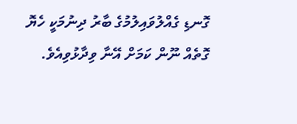ގޮނޑި ގެއްލުވައިލުމުގެ ބާރު ދިނުމަކީ ހެޔޮ ގޮތެއް ނޫން ކަމަށް އޭނާ ވިދާޅުވިއެވެ.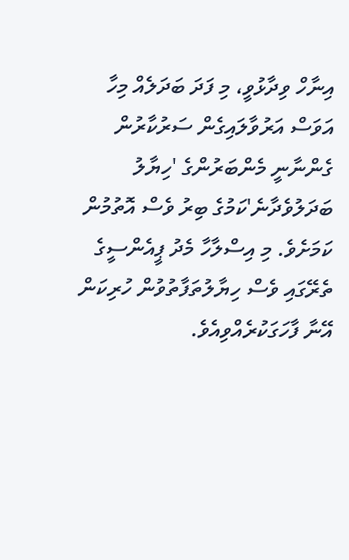އިނާހް ވިދާޅުވީ، މި ފަދަ ބަދަލެއް މިހާ އަވަސް އަރުވާލައިގެން ސަރުކާރުން ގެންނާނީ މެންބަރުންގެ 'ހިޔާލު ބަދަލުވެދާނެ'ކަމުގެ ބިރު ވެސް އޮތުމުން ކަމަށެވެ. މި އިސްލާހާ މެދު ޕީއެންސީގެ ތެރޭގައި ވެސް ހިޔާލުތަފާތުވުން ހުރިކަން އޭނާ ފާހަގަކުރެއްވިއެވެ.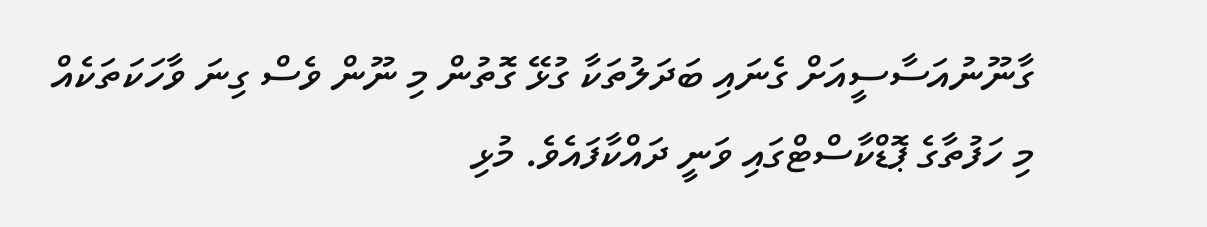ގާނޫނުއަސާސީއަށް ގެނައި ބަދަލުތަކާ ގުޅޭ ގޮތުން މި ނޫން ވެސް ގިނަ ވާހަކަތަކެއް މި ހަފުތާގެ ޕޮޑްކާސްޓްގައި ވަނީ ދައްކާފައެވެ. މުޅި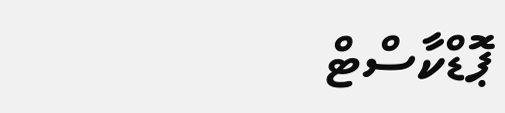ޕޮޑްކާސްޓް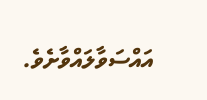އައްސަވާލައްވާށެވެ.